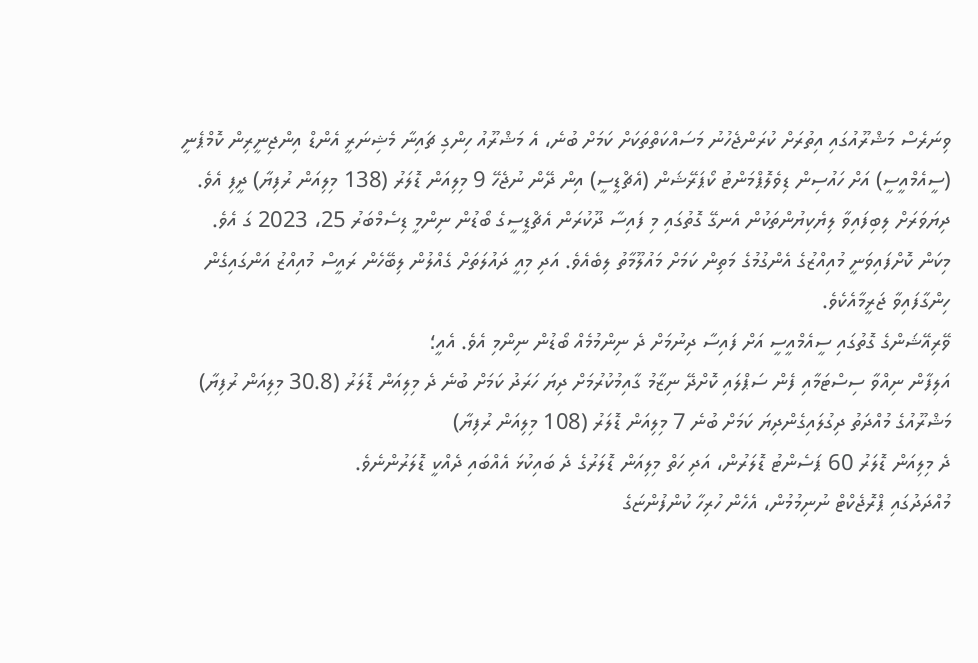ވިނަރެސް މަޝްރޫއުގައި އިތުރަށް ކުރަންޖެހުނު މަސައްކަތްތަކަށް ކަމަށް ބުނެ، އެ މަޝްރޫއު ހިންގި ޗައިނާ މެޝިނަރީ އެންޑް އިންޖިނީރިން ކޮމްޕެނީ (ސީއެމްއީސީ) އަށް ހައުސިން ޑިވެލޮޕްމަންޓު ކޯޕަރޭޝަން (އެޗްޑީސީ) އިން ދޭން ނުޖެހޭ 9 މިލިއަން ޑޮލަރު (138 މިލިއަން ރުފިޔާ) ދީފި އެވެ.
ދިޔަވަރަށް ލިބިފައިވާ ލިޔެކިޔުންތަކުން އެނގޭ ގޮތުގައި މި ފައިސާ ދޫކުރަން އެޗްޑީސީގެ ބޯޑުން ނިންމީ ޑިސެމްބަރު 25، 2023 ގަ އެވެ. މިކަން ކޮށްފައިވަނީ މުއިއްޒުގެ އެންގުމުގެ މަތިން ކަމަށް މައުލޫމާތު ލިބެއެވެ. އަދި މިއީ ދައުލަތަށް ގެއްލުން ލިބޭހެން ރައީސް މުއިއްޒު އަންގައިގެން ހިންގާފައިވާ ޖަރީމާއެކެވެ.
ވޭރިއޭޝަންގެ ގޮތުގައި ސީއެމްއީސީ އަށް ފައިސާ ދިނުމަށް ދެ ނިންމުމެއް ބޯޑުން ނިންމި އެވެ. އެއީ؛
އަލިފާން ނިއްވާ ސިސްޓަމާއި ފެން ސަޕްލައި ކޮށްދޭ ނިޒާމު ގާއިމުކުރުމަށް ދިޔަ ހަރަދު ކަމަށް ބުނެ ދެ މިލިއަން ޑޮލަރު (30.8 މިލިއަން ރުފިޔާ)
މަޝްރޫއުގެ މުއްދަތު ދިގުލައިގެންދިޔަ ކަމަށް ބުނެ 7 މިލިއަން ޑޮލަރު (108 މިލިއަން ރުފިޔާ)
ދެ މިލިއަން ޑޮލަރު 60 ޕަސެންޓު ޑޮލަރުން، އަދި ހަތް މިލިއަން ޑޮލަރުގެ ދެ ބައިކުޅަ އެއްބައި ދެއްކީ ޑޮލަރުންނެވެ.
މުއްދަދުގައި ޕްރޮޖެކްޓް ނުނިމުމުން، އެހެން ހުރިހާ ކުންފުންޏަގެ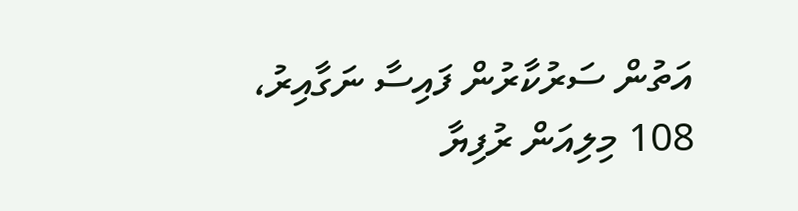އަތުން ސަރުކާރުން ފައިސާ ނަގާއިރު، 108 މިލިއަން ރުފިޔާ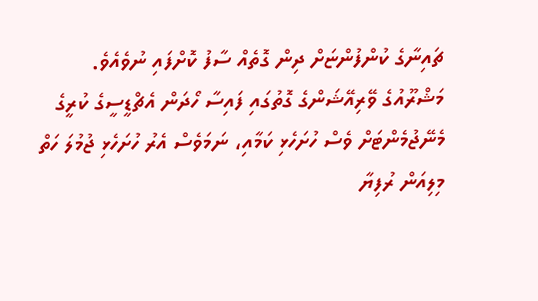ޗައިނާގެ ކުންފުންޏަށް ދިން ގޮތެއް ސާފު ކޮށްފައި ނުވެއެވެ.
މަޝްރޫއުގެ ވޭރިއޭޝަންގެ ގޮތުގައި ފައިސާ ހޯދަން އެޗްޑީސީގެ ކުރީގެ މެނޭޖުމެންޓަށް ވެސް ހުށަހެޅި ކަމާއި، ނަމަވެސް އެރު ހުށަހެޅި ޖުމުލަ ހަތް މިލިއަން ރުފިޔާ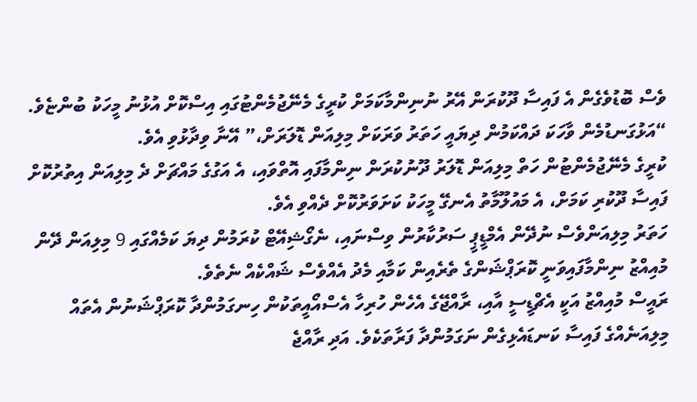ވެސް ބޮޑުވެގެން އެ ފައިސާ ދޫކުރަން އޭރު ނުނިންމާކަމަށް ކުރީގެ މެނޭޖުމެންޓުގައި އިސްކޮށް އުޅުނު މީހަކު ބުންޏެވެ.
“އަޅުގަނޑުމެން ވާހަކަ ދައްކަމުން ދިޔައީ ހަތަރު ވަރަކަށް މިލިއަން ޑޮލަރަށް،” އޭނާ ވިދާޅުވި އެވެ.
ކުރީގެ މެނޭޖުމެންޓުން ހަތް މިލިއަން ޑޮލަރު ދޫނުކުރަން ނިންމާފައި އޮތްވައި، އެ އަގުގެ މައްޗަށް ދެ މިލިއަން އިތުރުކޮށް ފައިސާ ދޫކުރި ކަމަށް، އެ މައުލޫމާތު އެނގޭ މީހަކު ކަށަވަރުކޮށް ދެއްވި އެވެ.
ހަތަރު މިލިއަންވެސް ނުދޭން އެމްޑީޕީ ސަރުކާރުން ވިސްނައި، ނެގޯޝިއޭޓް ކުރަމުން ދިޔަ ކަމެއްގައި 9 މިލިއަން ދޭން މުއިއްޒު ނިންމާފައިވަނީ ކޮރަޕްޝަންގެ ތެރެއިން ކަމާއި މެދު އެއްވެސް ޝައްކެއް ނެތެވެ.
ރައީސް މުއިއްޒު އަކީ އެޗްޑީސީ އާއި، ރާއްޖޭގެ އެހެން ހުރިހާ އެސްއޯއީތަކުން ހިނގަމުންދާ ކޮރަޕްޝަނުން އެތައް މިލިއަނެއްގެ ފައިސާ ކަނޑައެޅިގެން ނަގަމުންދާ ފަރާތަކެވެ. އަދި ރާއްޖެ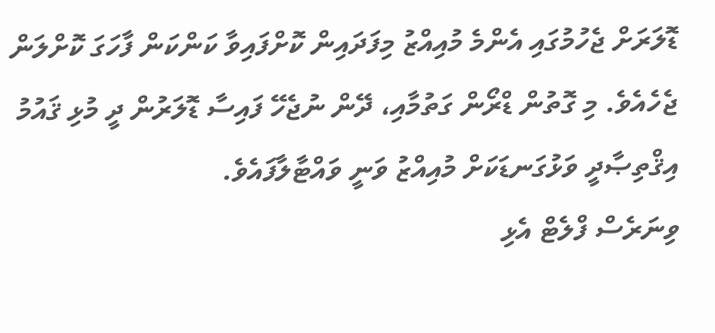ޑޮލަރަށް ޖެހުމުގައި އެންމެ މުއިއްޒު މިފަދައިން ކޮށްފައިވާ ކަންކަން ފާހަގަ ކޮށްލަން ޖެހެއެވެ. މި ގޮތުން ޑްރޯން ގަތުމާއި، ދޭން ނުޖެހޭ ފައިސާ ޑޮލަރުން ދީ މުޅި ޤައުމު އިޤްތިޞާދީ ވަޅުގަނޑަކަށް މުއިއްޒު ވަނީ ވައްޓާލާފައެވެ.
ވިނަރެސް ފްލެޓް އެޅި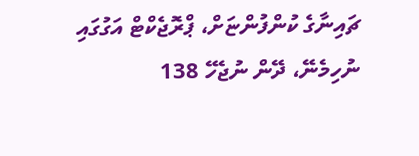ޗައިނާގެ ކުންފުންޏަށް، ޕްރޮޖެކްޓް އަގުގައި ނުހިމެނޭ، ދޭން ނުޖެހޭ 138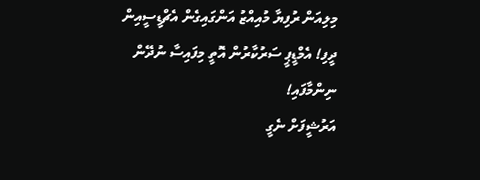މިލިއަން ރުފިޔާ މުއިއްޒު އަންގައިގެން އެޗްޑީސީއިން ދީފި! އެމްޑީޕީ ސަރުކާރުން އޮތީ މިފައިސާ ނުދޭން ނިންމާފައި!
އަރުޝީފަށް ނެގީ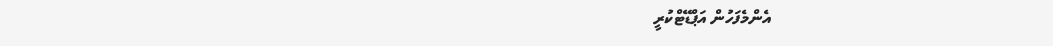އެންމެފަހުން އަޕްޑޭޓްކުރީ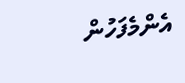އެންމެފަހުން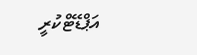އަޕްޑޭޓްކުރީ